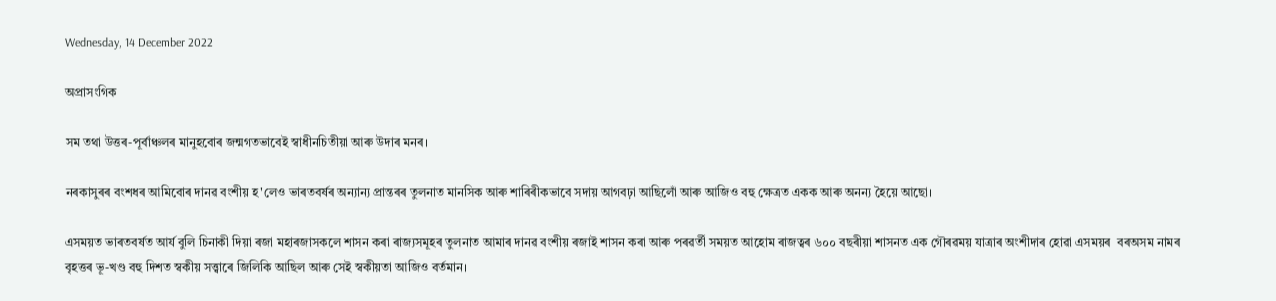Wednesday, 14 December 2022

অপ্ৰাসংগিক

সম তথা উত্তৰ-পূৰ্বাঞ্চলৰ মানুহবোৰ জন্মগতভাবেই স্বাধীনচিতীয়া আৰু উদাৰ মনৰ।

নৰকাসুৰৰ বংশধৰ আমিবোৰ দানৱ বংশীয় হ'লেও ভাৰতবৰ্ষৰ অন্যান্য প্ৰান্তৰৰ তুলনাত মানসিক আৰু শাৰিৰীকভাবে সদায় আগবঢ়া আছিলোঁ আৰু আজিও বহু ক্ষেত্ৰত একক আৰু অনন্য হৈয়ে আছো।

এসময়ত ভাৰতবৰ্ষত আৰ্য বুলি চিনাকী দিয়া ৰজা মহাৰজাসকলে শাসন কৰা ৰাজ্যসমূহৰ তুলনাত আমাৰ দানৱ বংশীয় ৰজাই শাসন কৰা আৰু পৰৱৰ্তী সময়ত আহোম ৰাজত্বৰ ৬০০ বছৰীয়া শাসনত এক গৌৰৱময় যাত্ৰাৰ অংশীদাৰ হোৱা এসময়ৰ  বৰঅসম নামৰ বৃহত্তৰ ভূ-খণ্ড বহু দিশত স্বকীয় সত্ত্বাৰে জিলিকি আছিল আৰু সেই স্বকীয়তা আজিও বৰ্তমান।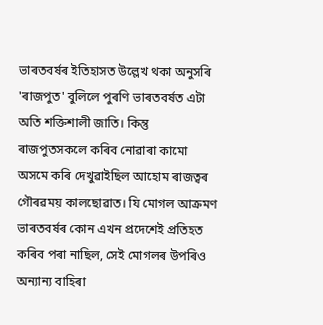ভাৰতবৰ্ষৰ ইতিহাসত উল্লেখ থকা অনুসৰি 'ৰাজপুত' বুলিলে পুৰণি ভাৰতবৰ্ষত এটা অতি শক্তিশালী জাতি। কিন্তু ৰাজপুতসকলে কৰিব নোৱাৰা কামো অসমে কৰি দেখুৱাইছিল আহোম ৰাজত্বৰ গৌৰৱময় কালছোৱাত। যি মোগল আক্ৰমণ ভাৰতবৰ্ষৰ কোন এখন প্ৰদেশেই প্ৰতিহত কৰিব পৰা নাছিল, সেই মোগলৰ উপৰিও অন্যান্য বাহিৰা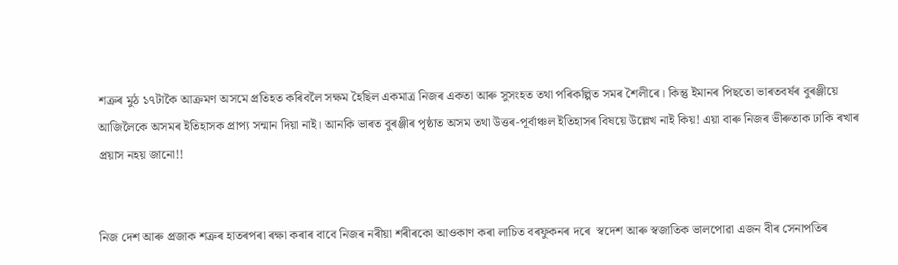শত্ৰুৰ মুঠ ১৭টাকৈ আক্ৰমণ অসমে প্ৰতিহত কৰিবলৈ সক্ষম হৈছিল একমাত্ৰ নিজৰ একতা আৰু সুসংহত তথা পৰিকল্পিত সমৰ শৈলীৰে। কিন্তু ইমানৰ পিছতো ভাৰতবৰ্ষৰ বুৰঞ্জীয়ে আজিলৈকে অসমৰ ইতিহাসক প্ৰাপ্য সন্মান দিয়া নাই। আনকি ভাৰত বুৰঞ্জীৰ পৃষ্ঠাত অসম তথা উত্তৰ-পূৰ্বাঞ্চল ইতিহাসৰ বিষয়ে উল্লেখ নাই কিয়! এয়া বাৰু নিজৰ ভীৰুতাক ঢাকি ৰখাৰ প্ৰয়াস নহয় জানো!!


নিজ দেশ আৰু প্ৰজাক শত্ৰুৰ হাতৰপৰা ৰক্ষা কৰাৰ বাবে নিজৰ নৰীয়া শৰীৰকো আওকাণ কৰা লাচিত বৰফুকনৰ দৰে  স্বদেশ আৰু স্বজাতিক ভালপোৱা এজন বীৰ সেনাপতিৰ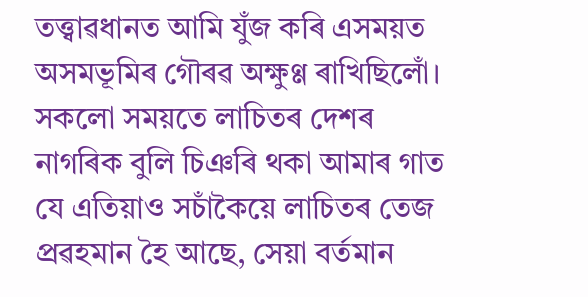তত্ত্বাৱধানত আমি যুঁজ কৰি এসময়ত অসমভূমিৰ গৌৰৱ অক্ষুণ্ণ ৰাখিছিলোঁ। সকলো সময়তে লাচিতৰ দেশৰ নাগৰিক বুলি চিঞৰি থকা আমাৰ গাত যে এতিয়াও সচাঁকৈয়ে লাচিতৰ তেজ প্ৰৱহমান হৈ আছে, সেয়া বৰ্তমান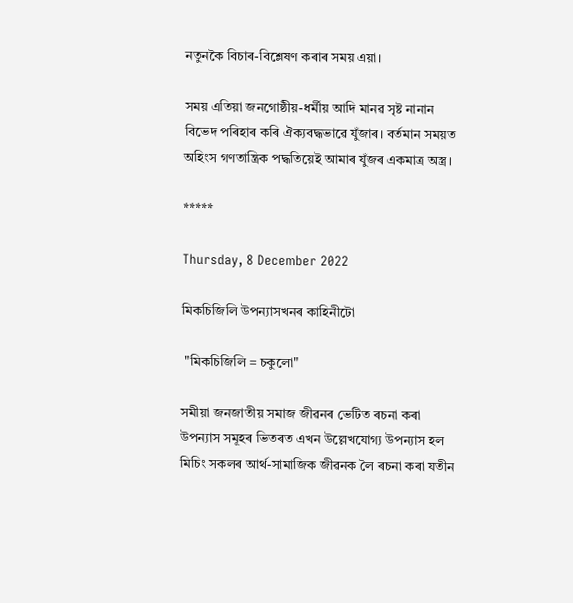নতুনকৈ বিচাৰ-বিশ্লেষণ কৰাৰ সময় এয়া।

সময় এতিয়া জনগোষ্ঠীয়-ধৰ্মীয় আদি মানৱ সৃষ্ট নানান বিভেদ পৰিহাৰ কৰি ঐক্যবদ্ধভাৱে যুঁজাৰ। বৰ্তমান সময়ত অহিংস গণতান্ত্ৰিক পদ্ধতিয়েই আমাৰ যুঁজৰ একমাত্ৰ অস্ত্ৰ।

*****

Thursday, 8 December 2022

মিকচিজিলি উপন্যাসখনৰ কাহিনীটো

 "মিকচিজিলি = চকুলো"

সমীয়া জনজাতীয় সমাজ জীৱনৰ ভেটিত ৰচনা কৰা উপন্যাস সমূহৰ ভিতৰত এখন উল্লেখযোগ্য উপন্যাস হল মিচিং সকলৰ আৰ্থ-সামাজিক জীৱনক লৈ ৰচনা কৰা যতীন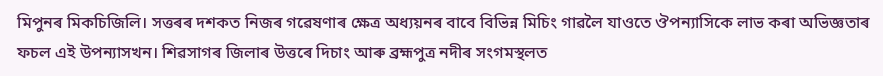মিপুনৰ মিকচিজিলি। সত্তৰৰ দশকত নিজৰ গৱেষণাৰ ক্ষেত্ৰ অধ্যয়নৰ বাবে বিভিন্ন মিচিং গাৱলৈ যাওতে ঔপন্যাসিকে লাভ কৰা অভিজ্ঞতাৰ ফচল এই উপন্যাসখন। শিৱসাগৰ জিলাৰ উত্তৰে দিচাং আৰু ব্ৰহ্মপুত্ৰ নদীৰ সংগমস্থলত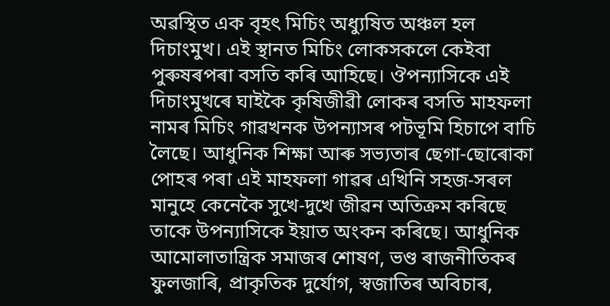অৱস্থিত এক বৃহৎ মিচিং অধ্যুষিত অঞ্চল হল দিচাংমুখ। এই স্থানত মিচিং লোকসকলে কেইবা পুৰুষৰপৰা বসতি কৰি আহিছে। ঔপন্যাসিকে এই দিচাংমুখৰে ঘাইকৈ কৃষিজীৱী লোকৰ বসতি মাহফলা নামৰ মিচিং গাৱখনক উপন্যাসৰ পটভূমি হিচাপে বাচি লৈছে। আধুনিক শিক্ষা আৰু সভ্যতাৰ ছেগা-ছোৰোকা পোহৰ পৰা এই মাহফলা গাৱৰ এখিনি সহজ-সৰল মানুহে কেনেকৈ সুখে-দুখে জীৱন অতিক্ৰম কৰিছে তাকে উপন্যাসিকে ইয়াত অংকন কৰিছে। আধুনিক আমোলাতান্ত্ৰিক সমাজৰ শোষণ, ভণ্ড ৰাজনীতিকৰ ফুলজাৰি, প্ৰাকৃতিক দুৰ্যোগ, স্বজাতিৰ অবিচাৰ,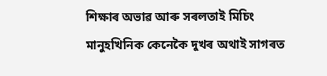শিক্ষাৰ অভাৱ আৰু সৰলতাই মিচিং মানুহখিনিক কেনেকৈ দুখৰ অথাই সাগৰত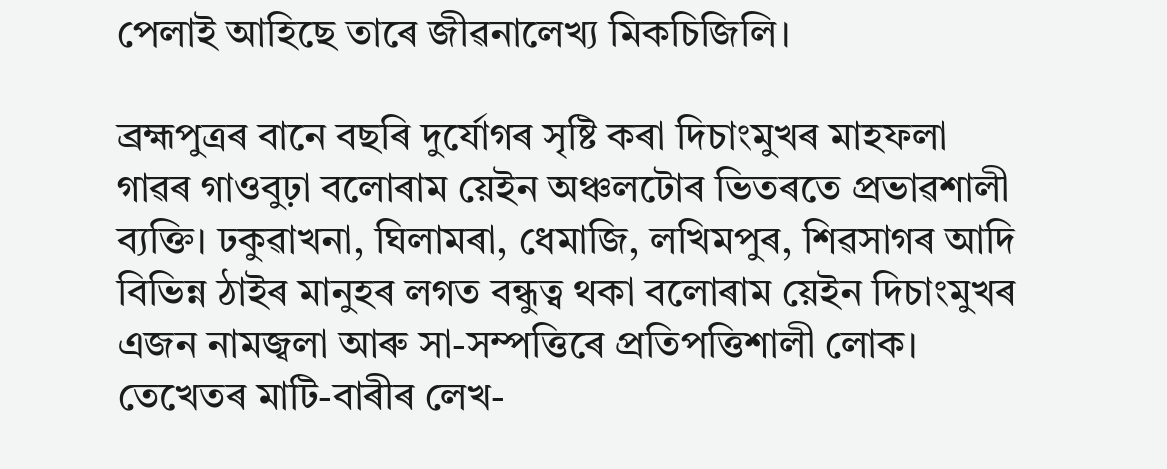পেলাই আহিছে তাৰে জীৱনালেখ্য মিকচিজিলি।

ব্ৰহ্মপুত্ৰৰ বানে বছৰি দুৰ্যোগৰ সৃষ্টি কৰা দিচাংমুখৰ মাহফলা গাৱৰ গাওবুঢ়া বলোৰাম য়েইন অঞ্চলটোৰ ভিতৰতে প্ৰভাৱশালী ব্যক্তি। ঢকুৱাখনা, ঘিলামৰা, ধেমাজি, লখিমপুৰ, শিৱসাগৰ আদি বিভিন্ন ঠাইৰ মানুহৰ লগত বন্ধুত্ব থকা বলোৰাম য়েইন দিচাংমুখৰ এজন নামজ্বলা আৰু সা-সম্পত্তিৰে প্ৰতিপত্তিশালী লোক। তেখেতৰ মাটি-বাৰীৰ লেখ-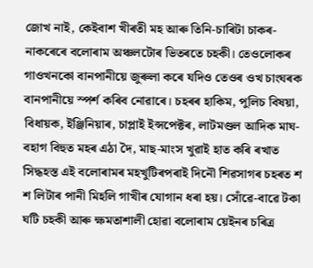জোখ নাই, কেইবাশ খীৰতী মহ আৰু তিনি-চাৰিটা চাকৰ-নাকৰেৰে বলোৰাম অঞ্চলটোৰ ভিতৰতে চহকী। তেওলোকৰ গাওখনকো বানপানীয়ে জুৰুলা কৰে যদিও তেওৰ ওখ চাংঘৰক বানপানীয়ে স্পৰ্শ কৰিব নোৱাৰে। চহৰৰ হাকিম, পুলিচ বিষয়া, বিধায়ক, ইঞ্জিনিয়াৰ, চাপ্লাই ইন্সপেক্টৰ, লাটমণ্ডল আদিক মাঘ-বহাগ বিহুত মহৰ এঠা দৈ, মাছ-মাংস খুৱাই হাত কৰি ৰখাত সিদ্ধহস্ত এই বলোৰামৰ মহখুটিৰপৰাই দিনৌ শিৱসাগৰ চহৰত শ শ লিটাৰ পানী মিহলি গাখীৰ যোগান ধৰা হয়। সোঁৱে-বাৱে টকা ঘটি চহকী আৰু ক্ষমতাশালী হোৱা বলোৰাম য়েইনৰ চৰিত্ৰ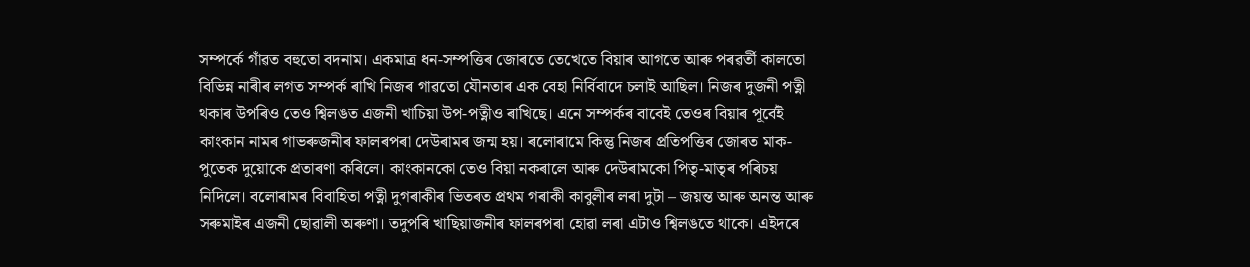সম্পৰ্কে গাঁৱত বহুতো বদনাম। একমাত্ৰ ধন-সম্পত্তিৰ জোৰতে তেখেতে বিয়াৰ আগতে আৰু পৰৱৰ্তী কালতো বিভিন্ন নাৰীৰ লগত সম্পৰ্ক ৰাখি নিজৰ গাৱতো যৌনতাৰ এক বেহা নিৰ্বিবাদে চলাই আছিল। নিজৰ দুজনী পত্নী থকাৰ উপৰিও তেও শ্বিলঙত এজনী খাচিয়া উপ-পত্নীও ৰাখিছে। এনে সম্পৰ্কৰ বাবেই তেওৰ বিয়াৰ পূৰ্বেই কাংকান নামৰ গাভৰুজনীৰ ফালৰপৰা দেউৰামৰ জন্ম হয়। ৰলোৰামে কিন্তু নিজৰ প্ৰতিপত্তিৰ জোৰত মাক-পুতেক দুয়োকে প্ৰতাৰণা কৰিলে। কাংকানকো তেও বিয়া নকৰালে আৰু দেউৰামকো পিতৃ-মাতৃৰ পৰিচয় নিদিলে। বলোৰামৰ বিবাহিতা পত্নী দুগৰাকীৰ ভিতৰত প্ৰথম গৰাকী কাবুলীৰ লৰা দুটা – জয়ন্ত আৰু অনন্ত আৰু সৰুমাইৰ এজনী ছোৱালী অৰুণা। তদুপৰি খাছিয়াজনীৰ ফালৰপৰা হোৱা লৰা এটাও শ্বিলঙতে থাকে। এইদৰে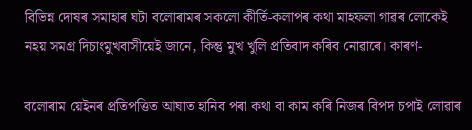বিভিন্ন দোষৰ সমাহাৰ ঘটা বলোৰামৰ সকলো কীৰ্তি-কলাপৰ কথা মাহফলা গাৱৰ লোকেই নহয় সমগ্ৰ দিচাংমুখবাসীয়েই জানে, কিন্তু মুখ খুলি প্ৰতিবাদ কৰিব নোৱাৰে। কাৰণ-

বলোৰাম য়েইনৰ প্ৰতিপত্তিত আঘাত হানিব পৰা কথা বা কাম কৰি নিজৰ বিপদ চপাই লোৱাৰ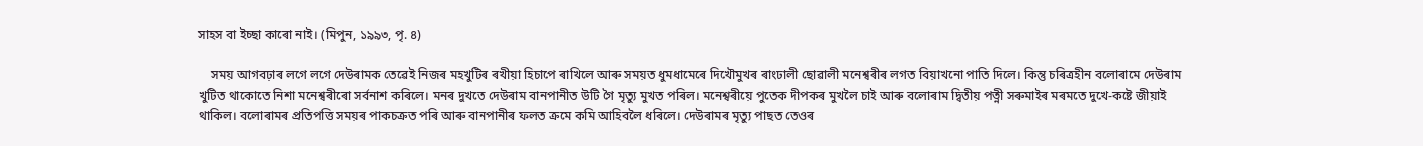সাহস বা ইচ্ছা কাৰো নাই। (মিপুন, ১৯৯৩, পৃ. ৪)

    সময় আগবঢ়াৰ লগে লগে দেউৰামক তেৱেই নিজৰ মহখুটিৰ ৰখীয়া হিচাপে ৰাখিলে আৰু সময়ত ধুমধামেৰে দিখৌমুখৰ ৰাংঢালী ছোৱালী মনেশ্বৰীৰ লগত বিয়াখনো পাতি দিলে। কিন্তু চৰিত্ৰহীন বলোৰামে দেউৰাম খুটিত থাকোতে নিশা মনেশ্বৰীৰো সৰ্বনাশ কৰিলে। মনৰ দুখতে দেউৰাম বানপানীত উটি গৈ মৃত্যু মুখত পৰিল। মনেশ্বৰীয়ে পুতেক দীপকৰ মুখলৈ চাই আৰু বলোৰাম দ্বিতীয় পত্নী সৰুমাইৰ মৰমতে দুখে-কষ্টে জীয়াই থাকিল। বলোৰামৰ প্ৰতিপত্তি সময়ৰ পাকচক্ৰত পৰি আৰু বানপানীৰ ফলত ক্ৰমে কমি আহিবলৈ ধৰিলে। দেউৰামৰ মৃত্যু পাছত তেওৰ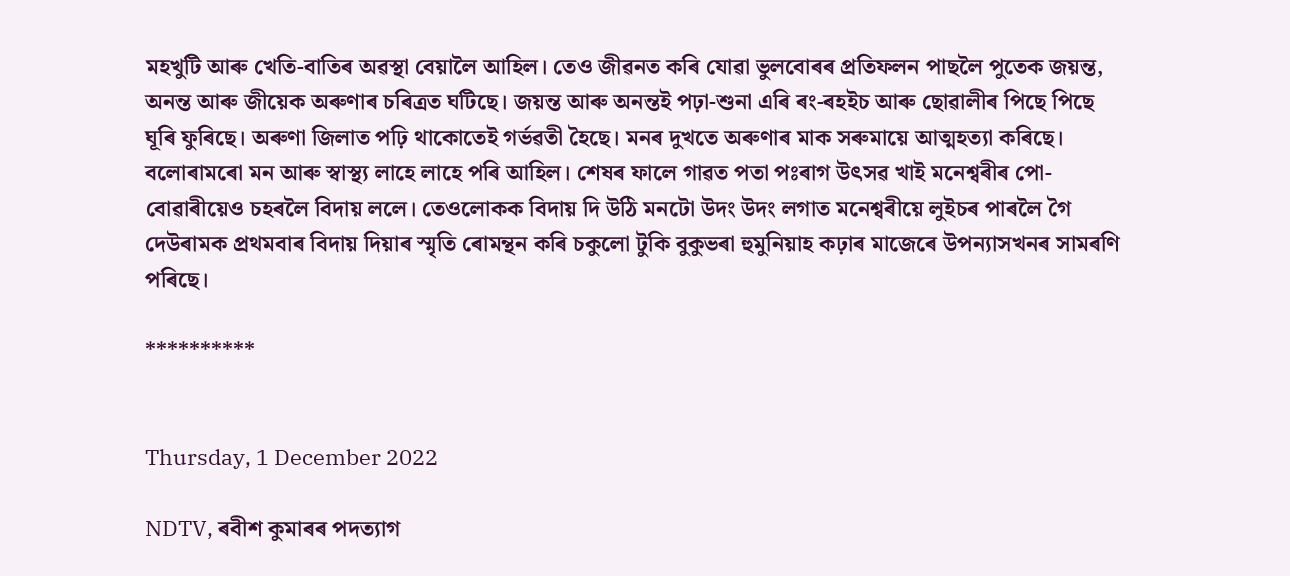মহখুটি আৰু খেতি-বাতিৰ অৱস্থা বেয়ালৈ আহিল। তেও জীৱনত কৰি যোৱা ভুলবোৰৰ প্ৰতিফলন পাছলৈ পুতেক জয়ন্ত, অনন্ত আৰু জীয়েক অৰুণাৰ চৰিত্ৰত ঘটিছে। জয়ন্ত আৰু অনন্তই পঢ়া-শুনা এৰি ৰং-ৰহইচ আৰু ছোৱালীৰ পিছে পিছে ঘূৰি ফুৰিছে। অৰুণা জিলাত পঢ়ি থাকোতেই গৰ্ভৱতী হৈছে। মনৰ দুখতে অৰুণাৰ মাক সৰুমায়ে আত্মহত্যা কৰিছে। বলোৰামৰো মন আৰু স্বাস্থ্য লাহে লাহে পৰি আহিল। শেষৰ ফালে গাৱত পতা পঃৰাগ উৎসৱ খাই মনেশ্বৰীৰ পো-বোৱাৰীয়েও চহৰলৈ বিদায় ললে। তেওলোকক বিদায় দি উঠি মনটো উদং উদং লগাত মনেশ্বৰীয়ে লুইচৰ পাৰলৈ গৈ দেউৰামক প্ৰথমবাৰ বিদায় দিয়াৰ স্মৃতি ৰোমন্থন কৰি চকুলো টুকি বুকুভৰা হুমুনিয়াহ কঢ়াৰ মাজেৰে উপন্যাসখনৰ সামৰণি পৰিছে।

**********


Thursday, 1 December 2022

NDTV, ৰবীশ কুমাৰৰ পদত্যাগ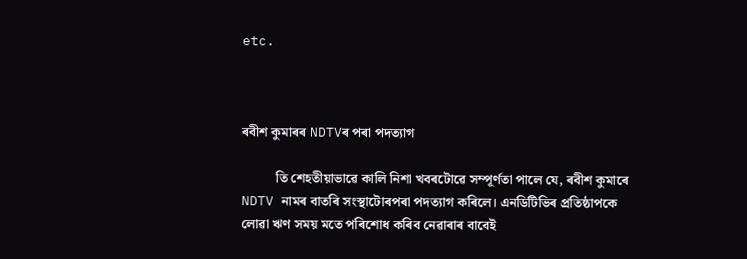etc.



ৰবীশ কুমাৰৰ NDTVৰ পৰা পদত্যাগ

          তি শেহতীয়াভাৱে কালি নিশা খবৰটোৱে সম্পূৰ্ণতা পালে যে, ৰবীশ কুমাৰে NDTV নামৰ বাতৰি সংস্থাটোৰপৰা পদত্যাগ কৰিলে। এনডিটিভিৰ প্ৰতিষ্ঠাপকে লোৱা ঋণ সময় মতে পৰিশোধ কৰিব নেৱাৰাৰ বাবেই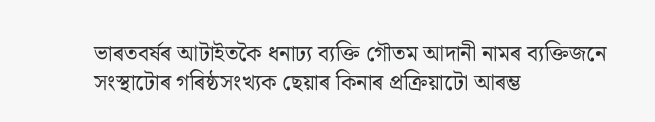ভাৰতবৰ্ষৰ আটাইতকৈ ধনাঢ্য ব্যক্তি গৌতম আদানী নামৰ ব্যক্তিজনে সংস্থাটোৰ গৰিষ্ঠসংখ্যক ছেয়াৰ কিনাৰ প্ৰক্ৰিয়াটো আৰম্ভ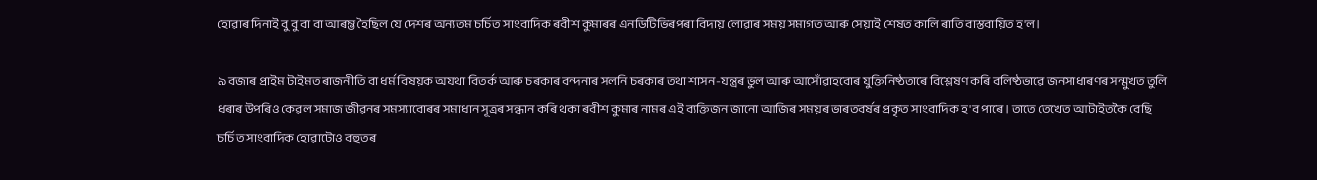হোৱাৰ দিনাই বু বু বা বা আৰম্ভ হৈছিল যে দেশৰ অন্যতম চৰ্চিত সাংবাদিক ৰবীশ কুমাৰৰ এনডিটিভিৰপৰা বিদায় লোৱাৰ সময় সমাগত আৰু সেয়াই শেষত কালি ৰাতি বাস্তবায়িত হ'ল।

৯ বজাৰ প্ৰাইম টাইমত ৰাজনীতি বা ধৰ্ম বিষয়ক অযথা বিতৰ্ক আৰু চৰকাৰ বন্দনাৰ সলনি চৰকাৰ তথা শাসন-যন্ত্ৰৰ ভুল আৰু আসোঁৱাহবোৰ যুক্তিনিষ্ঠতাৰে বিশ্লেষণ কৰি বলিষ্ঠভাৱে জনসাধাৰণৰ সন্মুখত তুলি ধৰাৰ উপৰিও কেৱল সমাজ জীৱনৰ সমস্যাবোৰৰ সমাধান সূত্ৰৰ সন্ধান কৰি থকা ৰবীশ কুমাৰ নামৰ এই ব্যক্তিজন জানো আজিৰ সময়ৰ ভাৰতবৰ্ষৰ প্ৰকৃত সাংবাদিক হ'ব পাৰে। তাতে তেখেত আটাইতকৈ বেছি চৰ্চিত সাংবাদিক হোৱাটোও বহুতৰ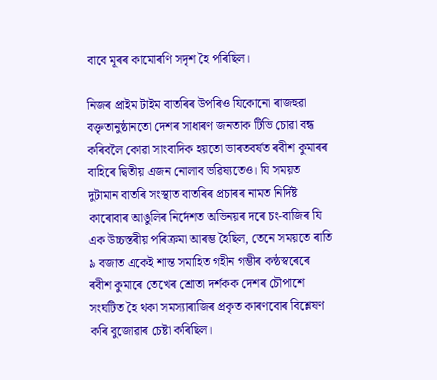বাবে মূৰৰ কামোৰণি সদৃশ হৈ পৰিছিল।

নিজৰ প্ৰাইম টাইম বাতৰিৰ উপৰিও যিকোনো ৰাজহুৱা বক্তৃতানুষ্ঠানতো দেশৰ সাধাৰণ জনতাক টিভি চোৱা বন্ধ কৰিবলৈ কোৱা সাংবাদিক হয়তো ভাৰতবৰ্ষত ৰবীশ কুমাৰৰ বাহিৰে দ্বিতীয় এজন নোলাব ভৱিষ্যতেও। যি সময়ত দুটামান বাতৰি সংস্থাত বাতৰিৰ প্ৰচাৰৰ নামত নিৰ্দিষ্ট কাৰোবাৰ আঙুলিৰ নিৰ্দেশত অভিনয়ৰ দৰে চং-বাজিৰ যি এক উচ্চস্তৰীয় পৰিক্ৰমা আৰম্ভ হৈছিল, তেনে সময়তে ৰাতি ৯ বজাত একেই শান্ত সমাহিত গহীন গম্ভীৰ কন্ঠস্বৰেৰে ৰবীশ কুমাৰে তেখেৰ শ্ৰোতা দৰ্শকক দেশৰ চৌপাশে সংঘটিত হৈ থকা সমস্যাৰাজিৰ প্ৰকৃত কাৰণবোৰ বিশ্লেষণ কৰি বুজোৱাৰ চেষ্টা কৰিছিল।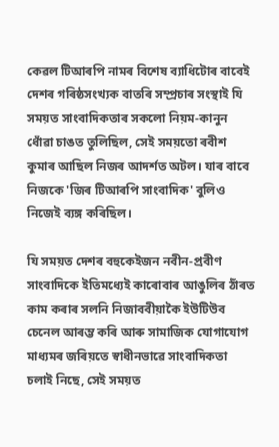কেৱল টিআৰপি নামৰ বিশেষ ব্যাধিটোৰ বাবেই দেশৰ গৰিষ্ঠসংখ্যক বাতৰি সম্প্ৰচাৰ সংস্থাই যি সময়ত সাংবাদিকতাৰ সকলো নিয়ম-কানুন ধোঁৱা চাঙত তুলিছিল, সেই সময়তো ৰবীশ কুমাৰ আছিল নিজৰ আদৰ্শত অটল। যাৰ বাবে নিজকে 'জিৰ টিআৰপি সাংবাদিক' বুলিও নিজেই ব্যঙ্গ কৰিছিল।

যি সময়ত দেশৰ বহুকেইজন নবীন-প্ৰবীণ সাংবাদিকে ইতিমধ্যেই কাৰোবাৰ আঙুলিৰ ঠাঁৰত কাম কৰাৰ সলনি নিজাববীয়াকৈ ইউটিউব চেনেল আৰম্ভ কৰি আৰু সামাজিক যোগাযোগ মাধ্যমৰ জৰিয়তে স্বাধীনভাৱে সাংবাদিকতা চলাই নিছে, সেই সময়ত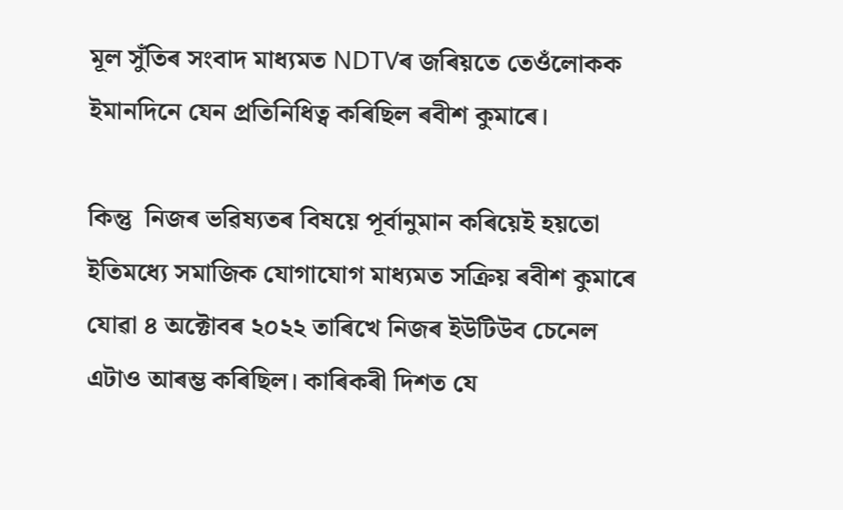মূল সুঁতিৰ সংবাদ মাধ্যমত NDTVৰ জৰিয়তে তেওঁলোকক ইমানদিনে যেন প্ৰতিনিধিত্ব কৰিছিল ৰবীশ কুমাৰে।

কিন্তু  নিজৰ ভৱিষ্যতৰ বিষয়ে পূৰ্বানুমান কৰিয়েই হয়তো ইতিমধ্যে সমাজিক যোগাযোগ মাধ্যমত সক্ৰিয় ৰবীশ কুমাৰে যোৱা ৪ অক্টোবৰ ২০২২ তাৰিখে নিজৰ ইউটিউব চেনেল এটাও আৰম্ভ কৰিছিল। কাৰিকৰী দিশত যে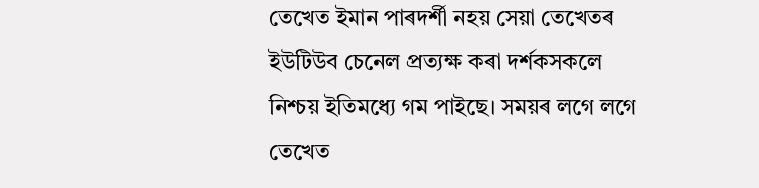তেখেত ইমান পাৰদৰ্শী নহয় সেয়া তেখেতৰ ইউটিউব চেনেল প্ৰত্যক্ষ কৰা দৰ্শকসকলে নিশ্চয় ইতিমধ্যে গম পাইছে। সময়ৰ লগে লগে তেখেত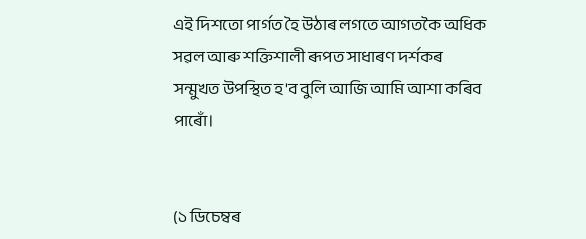এই দিশতো পাৰ্গত হৈ উঠাৰ লগতে আগতকৈ অধিক সৱল আৰু শক্তিশালী ৰূপত সাধাৰণ দৰ্শকৰ সন্মুখত উপস্থিত হ'ব বুলি আজি আমি আশা কৰিব পাৰোঁ।


(১ ডিচেম্বৰ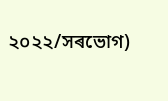২০২২/সৰভোগ)